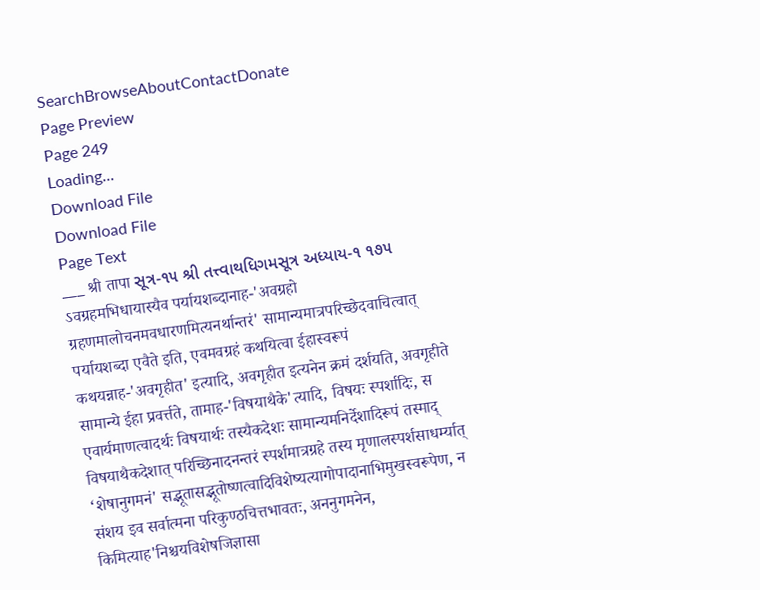SearchBrowseAboutContactDonate
Page Preview
Page 249
Loading...
Download File
Download File
Page Text
___ श्री तापा સૂત્ર-૧૫ શ્રી તત્ત્વાથધિગમસૂત્ર અધ્યાય-૧ ૧૭૫ ऽवग्रहमभिधायास्यैव पर्यायशब्दानाह-'अवग्रहो ग्रहणमालोचनमवधारणमित्यनर्थान्तरं' सामान्यमात्रपरिच्छेदवाचित्वात् पर्यायशब्दा एवैते इति, एवमवग्रहं कथयित्वा ईहास्वरूपं कथयन्नाह-'अवगृहीत' इत्यादि, अवगृहीत इत्यनेन क्रमं दर्शयति, अवगृहीते सामान्ये ईहा प्रवर्त्तते, तामाह-'विषयाथैके'त्यादि, विषयः स्पर्शादिः, स एवार्यमाणत्वादर्थः विषयार्थः तस्यैकदेशः सामान्यमनिर्देशादिरूपं तस्माद् विषयाथैकदेशात् परिच्छिनादनन्तरं स्पर्शमात्रग्रहे तस्य मृणालस्पर्शसाधर्म्यात् ‘शेषानुगमनं' सद्भूतासद्भूतोष्णत्वादिविशेष्यत्यागोपादानाभिमुखस्वरूपेण, न संशय इव सर्वात्मना परिकुण्ठचित्तभावतः, अननुगमनेन, किमित्याह'निश्चयविशेषजिज्ञासा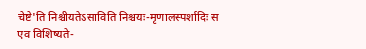चेष्टे'ति निश्चीयतेऽसाविति निश्चयः-मृणालस्पर्शादिः स एव विशिष्यते-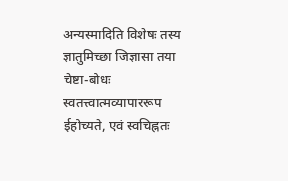अन्यस्मादिति विशेषः तस्य ज्ञातुमिच्छा जिज्ञासा तया चेष्टा-बोधः स्वतत्त्वात्मव्यापाररूप ईहोच्यते, एवं स्वचिह्नतः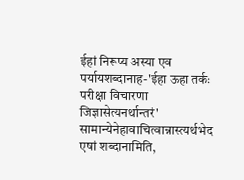ईहां निरूप्य अस्या एव पर्यायशब्दानाह-'ईहा ऊहा तर्कः परीक्षा विचारणा जिज्ञासेत्यनर्थान्तरं' सामान्येनेहावाचित्वान्नास्त्यर्थभेद एषां शब्दानामिति,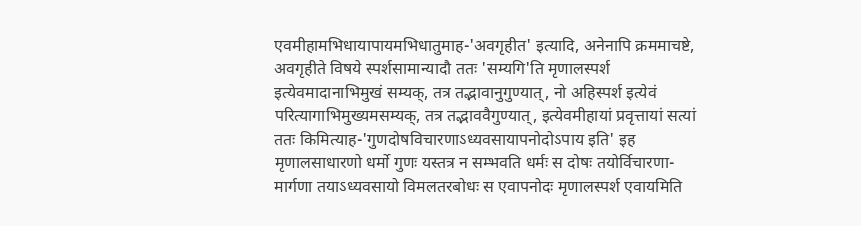एवमीहामभिधायापायमभिधातुमाह-'अवगृहीत' इत्यादि, अनेनापि क्रममाचष्टे, अवगृहीते विषये स्पर्शसामान्यादौ ततः 'सम्यगि'ति मृणालस्पर्श इत्येवमादानाभिमुखं सम्यक्, तत्र तद्भावानुगुण्यात्, नो अहिस्पर्श इत्येवं परित्यागाभिमुख्यमसम्यक्, तत्र तद्भाववैगुण्यात्, इत्येवमीहायां प्रवृत्तायां सत्यां ततः किमित्याह-'गुणदोषविचारणाऽध्यवसायापनोदोऽपाय इति' इह मृणालसाधारणो धर्मो गुणः यस्तत्र न सम्भवति धर्मः स दोषः तयोर्विचारणा-मार्गणा तयाऽध्यवसायो विमलतरबोधः स एवापनोदः मृणालस्पर्श एवायमिति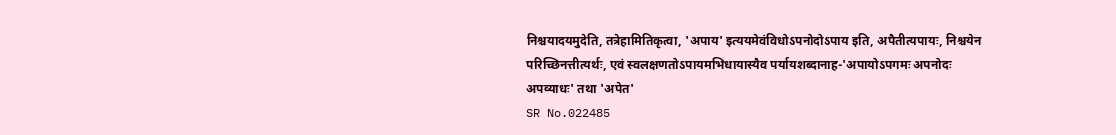निश्चयादयमुदेति, तत्रेहामितिकृत्वा, 'अपाय' इत्ययमेवंविधोऽपनोदोऽपाय इति, अपैतीत्यपायः, निश्चयेन परिच्छिनत्तीत्यर्थः, एवं स्वलक्षणतोऽपायमभिधायास्यैव पर्यायशब्दानाह-'अपायोऽपगमः अपनोदः अपव्याधः' तथा 'अपेत'
SR No.022485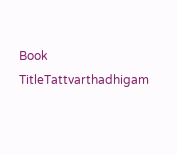Book TitleTattvarthadhigam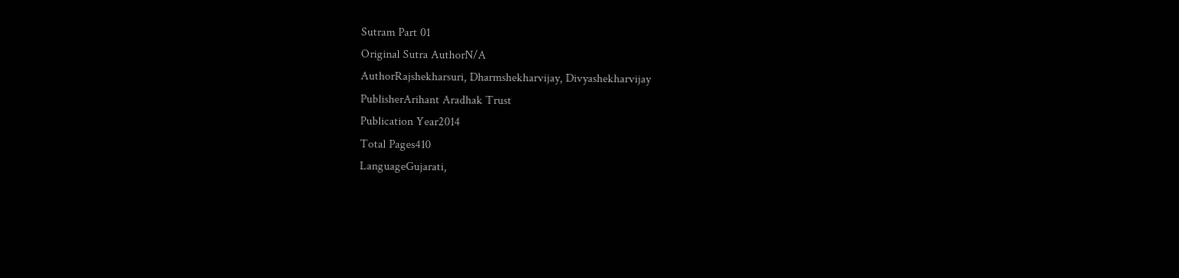Sutram Part 01
Original Sutra AuthorN/A
AuthorRajshekharsuri, Dharmshekharvijay, Divyashekharvijay
PublisherArihant Aradhak Trust
Publication Year2014
Total Pages410
LanguageGujarati,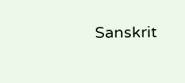Sanskrit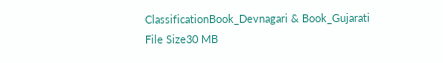ClassificationBook_Devnagari & Book_Gujarati
File Size30 MB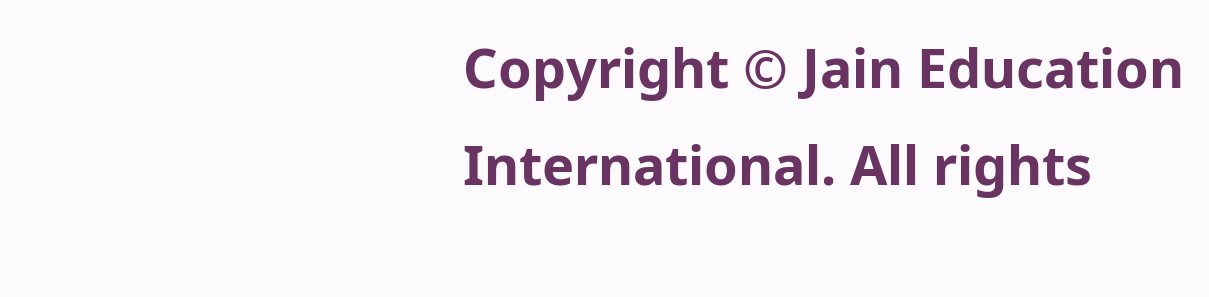Copyright © Jain Education International. All rights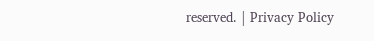reserved. | Privacy Policy